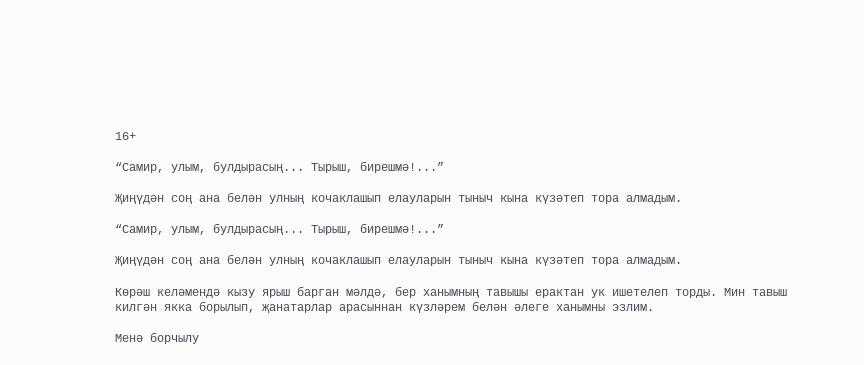16+

“Самир, улым, булдырасың... Тырыш, бирешмә!...”

Җиңүдән соң ана белән улның кочаклашып елауларын тыныч кына күзәтеп тора алмадым.

“Самир, улым, булдырасың... Тырыш, бирешмә!...”

Җиңүдән соң ана белән улның кочаклашып елауларын тыныч кына күзәтеп тора алмадым.

Көрәш келәмендә кызу ярыш барган мәлдә, бер ханымның тавышы ерактан ук ишетелеп торды. Мин тавыш килгән якка борылып, җанатарлар арасыннан күзләрем белән әлеге ханымны эзлим.

Менә борчылу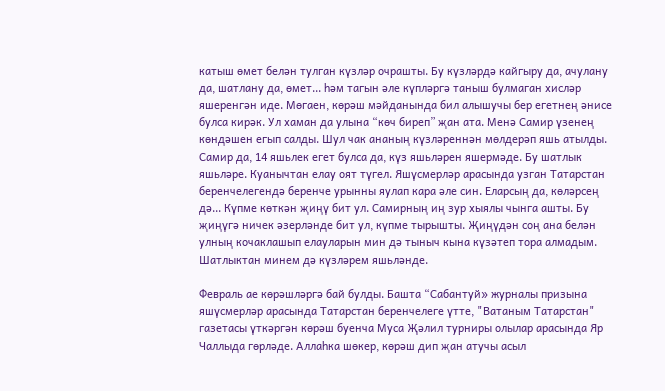катыш өмет белән тулган күзләр очрашты. Бу күзләрдә кайгыру да, ачулану да, шатлану да, өмет... һәм тагын әле күпләргә таныш булмаган хисләр яшеренгән иде. Мөгаен, көрәш мәйданында бил алышучы бер егетнең әнисе булса кирәк. Ул хаман да улына “көч биреп” җан ата. Менә Самир үзенең көндәшен егып салды. Шул чак ананың күзләреннән мөлдерәп яшь атылды. Самир да, 14 яшьлек егет булса да, күз яшьләрен яшермәде. Бу шатлык яшьләре. Куанычтан елау оят түгел. Яшүсмерләр арасында узган Татарстан беренчелегендә беренче урынны яулап кара әле син. Еларсың да, көләрсең дә... Күпме көткән җиңү бит ул. Самирның иң зур хыялы чынга ашты. Бу җиңүгә ничек әзерләнде бит ул, күпме тырышты. Җиңүдән соң ана белән улның кочаклашып елауларын мин дә тыныч кына күзәтеп тора алмадым. Шатлыктан минем дә күзләрем яшьләнде.

Февраль ае көрәшләргә бай булды. Башта “Сабантуй» журналы призына яшүсмерләр арасында Татарстан беренчелеге үтте, "Ватаным Татарстан" газетасы үткәргән көрәш буенча Муса Җәлил турниры олылар арасында Яр Чаллыда гөрләде. Аллаһка шөкер, көрәш дип җан атучы асыл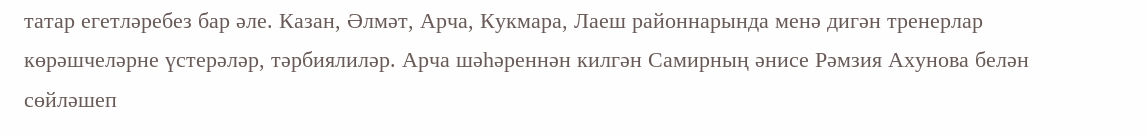татар егетләребез бар әле. Казан, Әлмәт, Арча, Кукмара, Лаеш районнарында менә дигән тренерлар көрәшчеләрне үстерәләр, тәрбиялиләр. Арча шәһәреннән килгән Самирның әнисе Рәмзия Ахунова белән сөйләшеп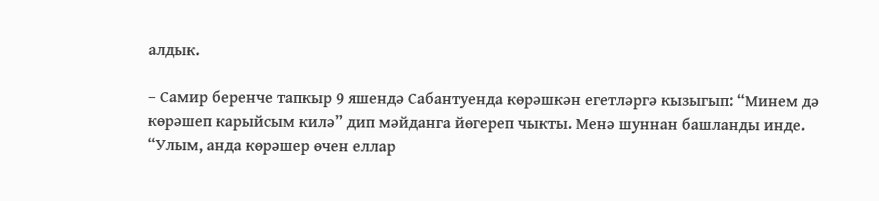алдык.

– Самир беренче тапкыр 9 яшендә Сабантуенда көрәшкән егетләргә кызыгып: “Минем дә көрәшеп карыйсым килә” дип мәйданга йөгереп чыкты. Менә шуннан башланды инде. “Улым, анда көрәшер өчен еллар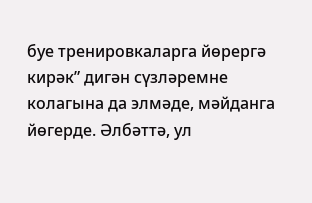буе тренировкаларга йөрергә кирәк” дигән сүзләремне колагына да элмәде, мәйданга йөгерде. Әлбәттә, ул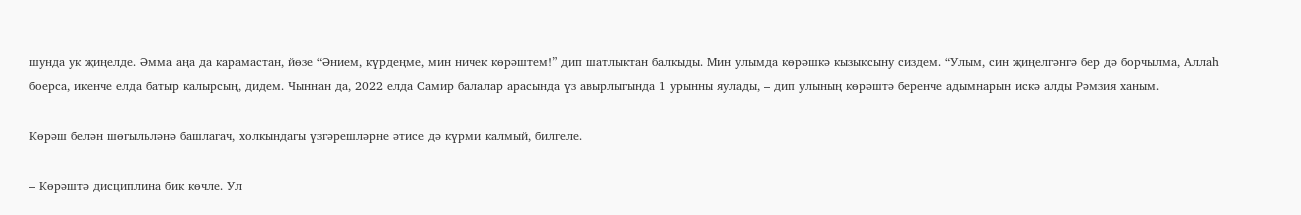шунда ук җиңелде. Әмма аңа да карамастан, йөзе “Әнием, күрдеңме, мин ничек көрәштем!” дип шатлыктан балкыды. Мин улымда көрәшкә кызыксыну сиздем. “Улым, син җиңелгәнгә бер дә борчылма, Аллаһ боерса, икенче елда батыр калырсың, дидем. Чыннан да, 2022 елда Самир балалар арасында үз авырлыгында 1 урынны яулады, – дип улының көрәштә беренче адымнарын искә алды Рәмзия ханым.

Көрәш белән шөгыльләнә башлагач, холкындагы үзгәрешләрне әтисе дә күрми калмый, билгеле.

– Көрәштә дисциплина бик көчле. Ул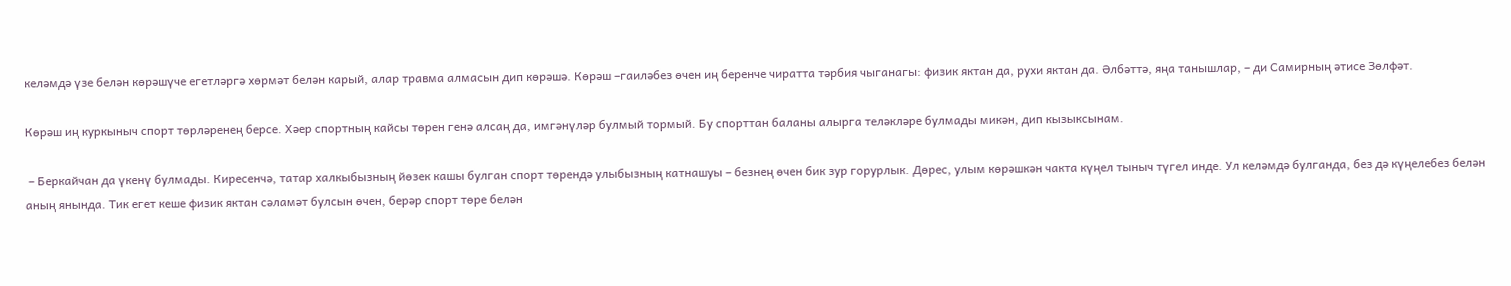келәмдә үзе белән көрәшүче егетләргә хөрмәт белән карый, алар травма алмасын дип көрәшә. Көрәш –гаиләбез өчен иң беренче чиратта тәрбия чыганагы: физик яктан да, рухи яктан да. Әлбәттә, яңа танышлар, – ди Самирның әтисе Зөлфәт.

Көрәш иң куркыныч спорт төрләренең берсе. Хәер спортның кайсы төрен генә алсаң да, имгәнүләр булмый тормый. Бу спорттан баланы алырга теләкләре булмады микән, дип кызыксынам.

 – Беркайчан да үкенү булмады. Киресенчә, татар халкыбызның йөзек кашы булган спорт төрендә улыбызның катнашуы – безнең өчен бик зур горурлык. Дөрес, улым көрәшкән чакта күңел тыныч түгел инде. Ул келәмдә булганда, без дә күңелебез белән аның янында. Тик егет кеше физик яктан сәламәт булсын өчен, берәр спорт төре белән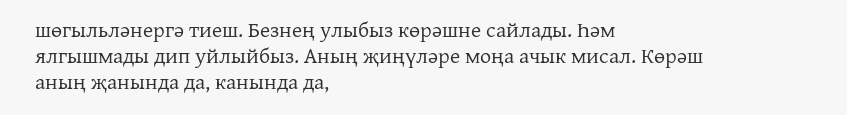шөгыльләнергә тиеш. Безнең улыбыз көрәшне сайлады. Һәм ялгышмады дип уйлыйбыз. Аның җиңүләре моңа ачык мисал. Көрәш аның җанында да, канында да,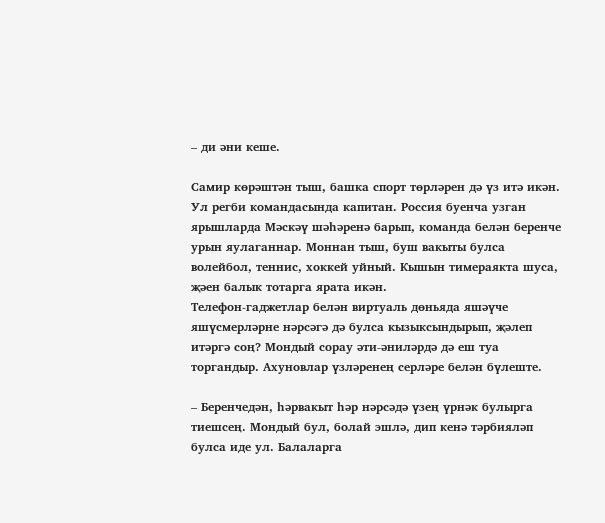– ди әни кеше.

Самир көрәштән тыш, башка спорт төрләрен дә үз итә икән. Ул регби командасында капитан. Россия буенча узган ярышларда Мәскәү шәһәренә барып, команда белән беренче урын яулаганнар. Моннан тыш, буш вакыты булса волейбол, теннис, хоккей уйный. Кышын тимераякта шуса, җәен балык тотарга ярата икән.
Телефон-гаджетлар белән виртуаль дөньяда яшәүче яшүсмерләрне нәрсәгә дә булса кызыксындырып, җәлеп итәргә соң? Мондый сорау әти-әниләрдә дә еш туа торгандыр. Ахуновлар үзләренең серләре белән бүлеште.

– Беренчедән, һәрвакыт һәр нәрсәдә үзең үрнәк булырга тиешсең. Мондый бул, болай эшлә, дип кенә тәрбияләп булса иде ул. Балаларга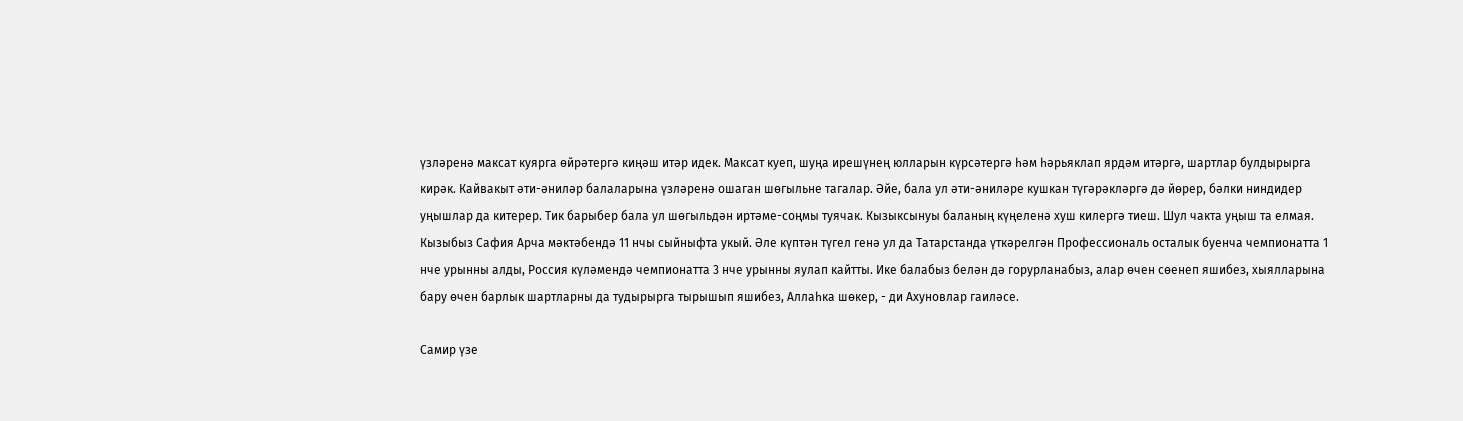үзләренә максат куярга өйрәтергә киңәш итәр идек. Максат куеп, шуңа ирешүнең юлларын күрсәтергә һәм һәрьяклап ярдәм итәргә, шартлар булдырырга кирәк. Кайвакыт әти-әниләр балаларына үзләренә ошаган шөгыльне тагалар. Әйе, бала ул әти-әниләре кушкан түгәрәкләргә дә йөрер, бәлки ниндидер уңышлар да китерер. Тик барыбер бала ул шөгыльдән иртәме-соңмы туячак. Кызыксынуы баланың күңеленә хуш килергә тиеш. Шул чакта уңыш та елмая. Кызыбыз Сафия Арча мәктәбендә 11 нчы сыйныфта укый. Әле күптән түгел генә ул да Татарстанда үткәрелгән Профессиональ осталык буенча чемпионатта 1 нче урынны алды, Россия күләмендә чемпионатта 3 нче урынны яулап кайтты. Ике балабыз белән дә горурланабыз, алар өчен сөенеп яшибез, хыялларына бару өчен барлык шартларны да тудырырга тырышып яшибез, Аллаһка шөкер, - ди Ахуновлар гаиләсе.

Самир үзе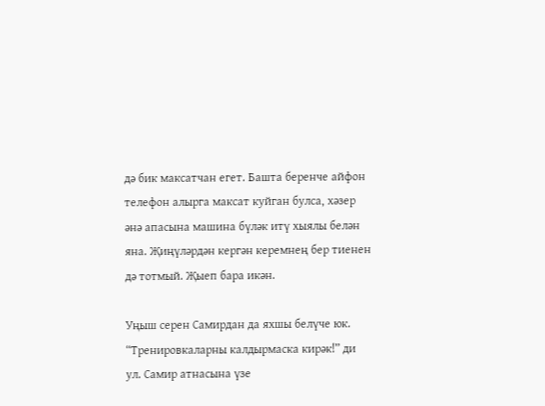дә бик максатчан егет. Башта беренче айфон телефон алырга максат куйган булса, хәзер әнә апасына машина бүләк итү хыялы белән яна. Җиңүләрдән кергән керемнең бер тиенен дә тотмый. Җыеп бара икән.

Уңыш серен Самирдан да яхшы белүче юк. “Тренировкаларны калдырмаска кирәк!” ди ул. Самир атнасына үзе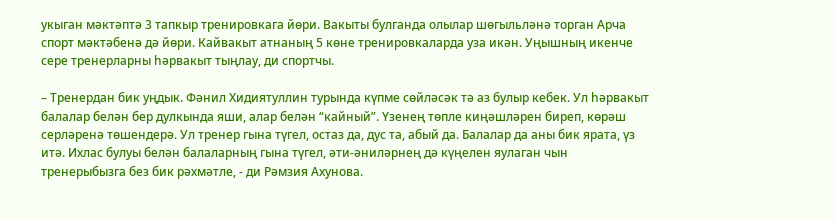укыган мәктәптә 3 тапкыр тренировкага йөри. Вакыты булганда олылар шөгыльләнә торган Арча спорт мәктәбенә дә йөри. Кайвакыт атнаның 5 көне тренировкаларда уза икән. Уңышның икенче сере тренерларны һәрвакыт тыңлау, ди спортчы.

– Тренердан бик уңдык. Фәнил Хидиятуллин турында күпме сөйләсәк тә аз булыр кебек. Ул һәрвакыт балалар белән бер дулкында яши, алар белән “кайный”. Үзенең төпле киңәшләрен биреп, көрәш серләренә төшендерә. Ул тренер гына түгел, остаз да, дус та, абый да. Балалар да аны бик ярата, үз итә. Ихлас булуы белән балаларның гына түгел, әти-әниләрнең дә күңелен яулаган чын тренерыбызга без бик рәхмәтле, - ди Рәмзия Ахунова.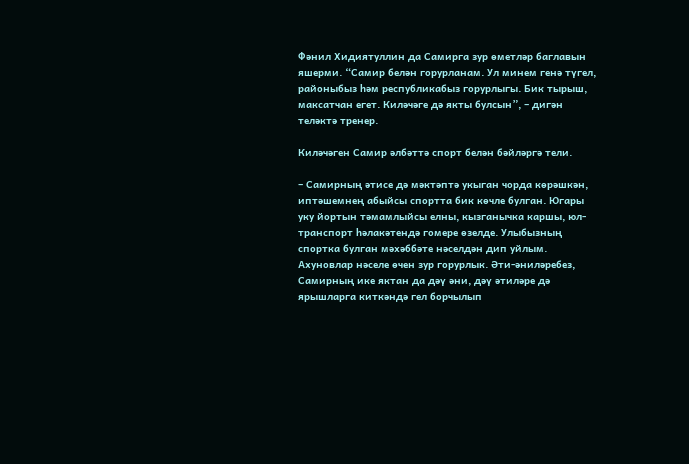Фәнил Хидиятуллин да Самирга зур өметләр баглавын яшерми. “Самир белән горурланам. Ул минем генә түгел, районыбыз һәм республикабыз горурлыгы. Бик тырыш, максатчан егет. Киләчәге дә якты булсын”, – дигән теләктә тренер.

Киләчәген Самир әлбәттә спорт белән бәйләргә тели.

– Самирның әтисе дә мәктәптә укыган чорда көрәшкән, иптәшемнең абыйсы спортта бик көчле булган. Югары уку йортын тәмамлыйсы елны, кызганычка каршы, юл-транспорт һәлакәтендә гомере өзелде. Улыбызның спортка булган мәхәббәте нәселдән дип уйлым. Ахуновлар нәселе өчен зур горурлык. Әти-әниләребез, Самирның ике яктан да дәү әни, дәү әтиләре дә ярышларга киткәндә гел борчылып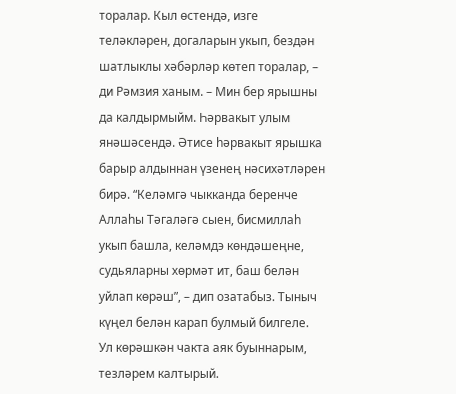торалар. Кыл өстендә, изге теләкләрен, догаларын укып, бездән шатлыклы хәбәрләр көтеп торалар, – ди Рәмзия ханым. – Мин бер ярышны да калдырмыйм. Һәрвакыт улым янәшәсендә. Әтисе һәрвакыт ярышка барыр алдыннан үзенең нәсихәтләрен бирә. “Келәмгә чыкканда беренче Аллаһы Тәгаләгә сыен, бисмиллаһ укып башла, келәмдэ көндәшеңне, судьяларны хөрмәт ит, баш белән уйлап көрәш”, – дип озатабыз. Тыныч күңел белән карап булмый билгеле. Ул көрәшкән чакта аяк буыннарым, тезләрем калтырый.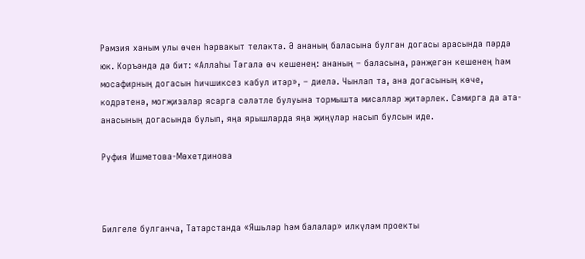Рәмзия ханым улы өчен һәрвакыт теләктә. Ә ананың баласына булган догасы арасында пәрдә юк. Коръәндә дә бит: «Аллаһы Тәгалә өч кешенең: ананың – баласына, рәнҗегән кешенең һәм мосафирның догасын һичшиксез кабул итәр», – диелә. Чынлап та, ана догасының көче, кодрәтенә, могҗизалар ясарга сәләтле булуына тормышта мисаллар җитәрлек. Самирга да ата-анасының догасында булып, яңа ярышларда яңа җиңүләр насып булсын иде.

Руфия Ишметова-Мөхетдинова



Билгеле булганча, Татарстанда «Яшьләр һәм балалар» илкүләм проекты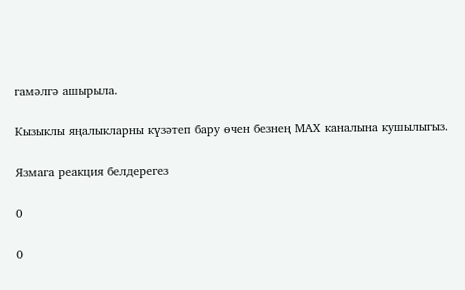гамәлгә ашырыла.

Кызыклы яңалыкларны күзәтеп бару өчен безнең МАХ каналына кушылыгыз.

Язмага реакция белдерегез

0

0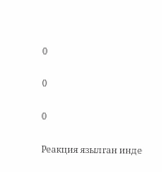0

0

0

Реакция язылган инде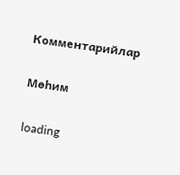Комментарийлар

Мөһим

loading